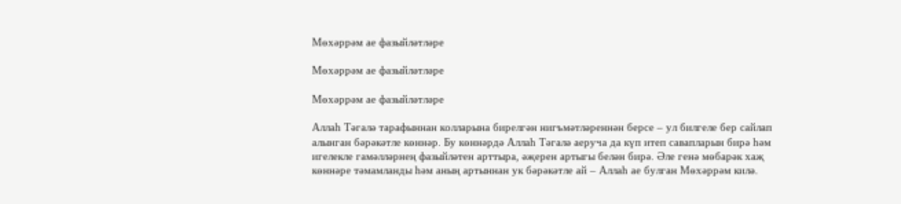Мөхәррәм ае фазыйләтләре

Мөхәррәм ае фазыйләтләре

Мөхәррәм ае фазыйләтләре

Аллаһ Тәгалә тарафыннан колларына бирелгән нигъмәтләреннән берсе – ул билгеле бер сайлап алынган бәрәкәтле көннәр. Бу көннәрдә Аллаһ Тәгалә аеруча да күп итеп савапларын бирә һәм игелекле гамәлләрнең фазыйләтен арттыра, әҗерен артыгы белән бирә. Әле генә мөбарәк хаҗ көннәре тәмамланды һәм аның артыннан ук бәрәкәтле ай – Аллаһ ае булган Мөхәррәм килә.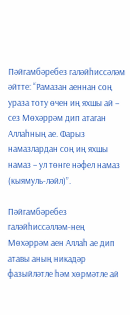Пәйгамбәребез галәйһиссәләм әйтте: “Рамазан аеннан соң ураза тоту өчен иң яхшы ай – сез Мөхәррәм дип атаган Аллаһның ае. Фарыз намазлардан соң иң яхшы намаз – ул төнге нәфел намаз (кыямуль-ләйл)”.

Пәйгамбәребез галәйһиссәлләм-нең Мөхәррәм аен Аллаһ ае дип атавы аның никадәр фазыйләтле һәм хөрмәтле ай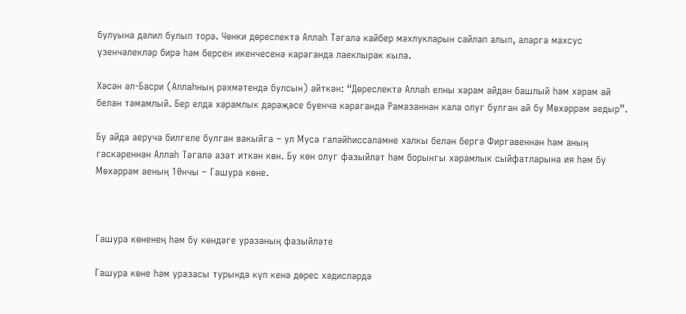булуына дәлил булып тора. Чөнки дөреслектә Аллаһ Тәгалә кайбер мәхлукларын сайлап алып, аларга махсус үзенчәлекләр бирә һәм берсен икенчесенә караганда лаеклырак кыла.

Хәсән әл-Басри (Аллаһның рәхмәтендә булсын) әйткән: “Дөреслектә Аллаһ елны хәрам айдан башлый һәм хәрам ай белән тәмамлый. Бер елда хәрамлык дәрәҗәсе буенча караганда Рамазаннан кала олуг булган ай бу Мөхәррәм аедыр”.

Бу айда аеруча билгеле булган вакыйга – ул Муса галәйһиссәләмне халкы белән бергә Фиргавеннән һәм аның гаскәреннән Аллаһ Тәгалә азат иткән көн. Бу көн олуг фазыйләт һәм борынгы хәрамлык сыйфатларына ия һәм бу Мөхәррәм аеның 10нчы – Гашура көне.



Гашура көненең һәм бу көндәге уразаның фазыйләте

Гашура көне һәм уразасы турында күп кенә дөрес хәдисләрдә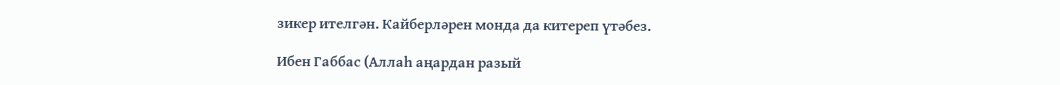зикер ителгән. Кайберләрен монда да китереп үтәбез.

Ибен Габбас (Аллаһ аңардан разый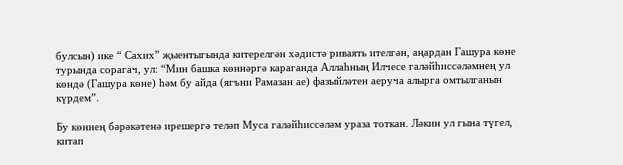булсын) ике “ Сахих” җыентыгында китерелгән хәдистә риваять ителгән, аңардан Гашура көне турында сорагач, ул: “Мин башка көннәргә караганда Аллаһның Илчесе галәйһиссәләмнең ул көндә (Гашура көне) һәм бу айда (ягъни Рамазан ае) фазыйләтен аеруча алырга омтылганын күрдем”.

Бу көннең бәрәкәтенә ирешергә теләп Муса галәйһиссәләм ураза тоткан. Ләкин ул гына түгел, китап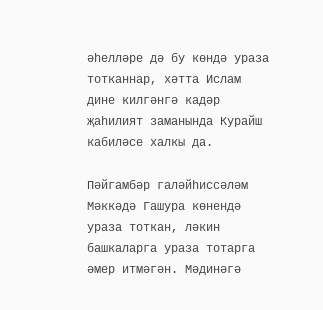әһелләре дә бу көндә ураза тотканнар, хәтта Ислам дине килгәнгә кадәр җаһилият заманында Курайш кабиләсе халкы да.

Пәйгамбәр галәйһиссәләм Мәккәдә Гашура көнендә ураза тоткан, ләкин башкаларга ураза тотарга әмер итмәгән. Мәдинәгә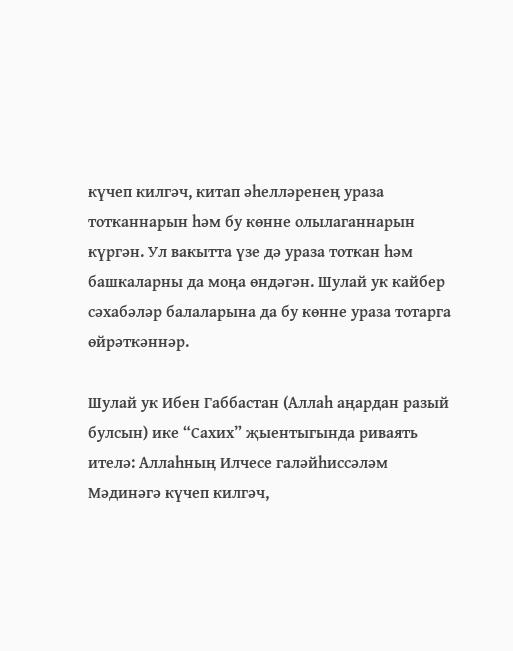күчеп килгәч, китап әһелләренең ураза тотканнарын һәм бу көнне олылаганнарын күргән. Ул вакытта үзе дә ураза тоткан һәм башкаларны да моңа өндәгән. Шулай ук кайбер сәхабәләр балаларына да бу көнне ураза тотарга өйрәткәннәр.

Шулай ук Ибен Габбастан (Аллаһ аңардан разый булсын) ике “Сахих” җыентыгында риваять ителә: Аллаһның Илчесе галәйһиссәләм Мәдинәгә күчеп килгәч,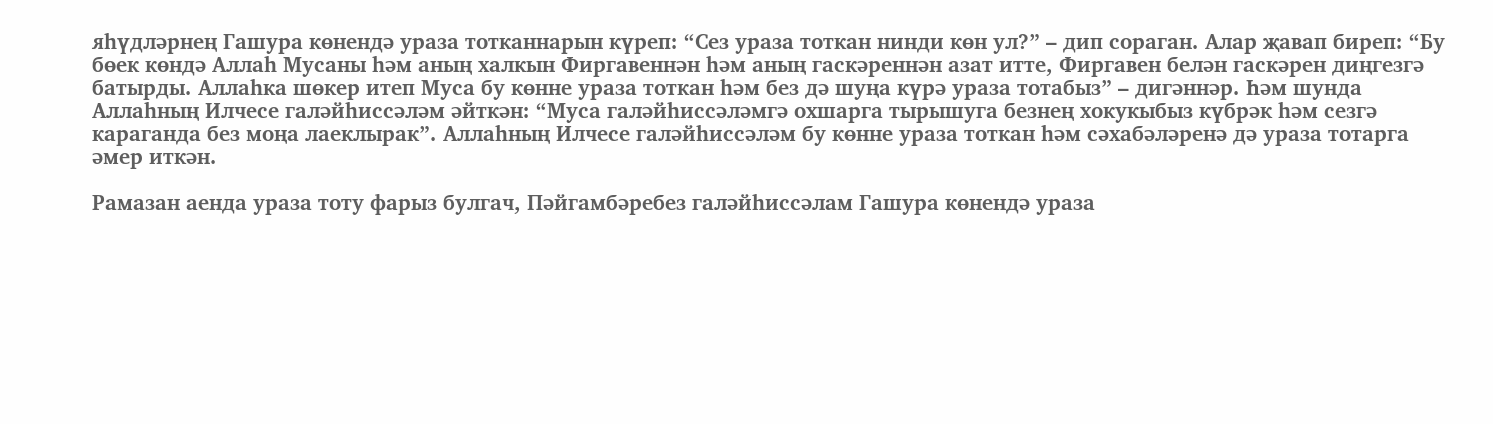яһүдләрнең Гашура көнендә ураза тотканнарын күреп: “Сез ураза тоткан нинди көн ул?” – дип сораган. Алар җавап биреп: “Бу бөек көндә Аллаһ Мусаны һәм аның халкын Фиргавеннән һәм аның гаскәреннән азат итте, Фиргавен белән гаскәрен диңгезгә батырды. Аллаһка шөкер итеп Муса бу көнне ураза тоткан һәм без дә шуңа күрә ураза тотабыз” – дигәннәр. Һәм шунда Аллаһның Илчесе галәйһиссәләм әйткән: “Муса галәйһиссәләмгә охшарга тырышуга безнең хокукыбыз күбрәк һәм сезгә караганда без моңа лаеклырак”. Аллаһның Илчесе галәйһиссәләм бу көнне ураза тоткан һәм сәхабәләренә дә ураза тотарга әмер иткән.

Рамазан аенда ураза тоту фарыз булгач, Пәйгамбәребез галәйһиссәлам Гашура көнендә ураза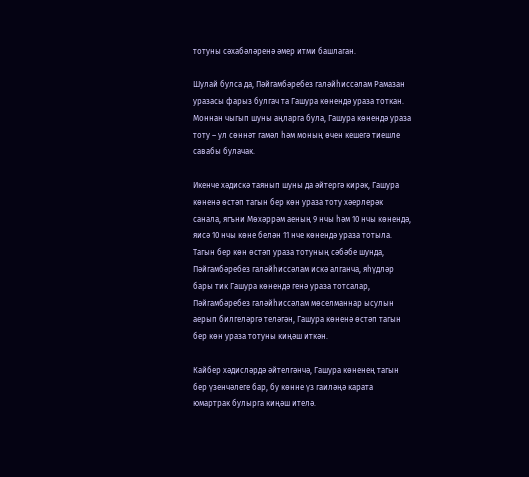тотуны сәхабәләренә әмер итми башлаган.

Шулай булса да, Пәйгамбәребез галәйһиссәлам Рамазан уразасы фарыз булгач та Гашура көнендә ураза тоткан. Моннан чыгып шуны аңларга була, Гашура көнендә ураза тоту – ул сөннәт гамәл һәм моның өчен кешегә тиешле савабы булачак.

Икенче хәдискә таянып шуны да әйтергә кирәк, Гашура көненә өстәп тагын бер көн ураза тоту хәерлерәк санала, ягъни Мөхәррәм аеның 9 нчы һәм 10 нчы көнендә, яисә 10 нчы көне белән 11 нче көнендә ураза тотыла. Тагын бер көн өстәп ураза тотуның сәбәбе шунда, Пәйгамбәребез галәйһиссәлам искә алганча, яһүдләр бары тик Гашура көнендә генә ураза тотсалар, Пәйгамбәребез галәйһиссәлам мөселманнар ысулын аерып билгеләргә теләгән, Гашура көненә өстәп тагын бер көн ураза тотуны киңәш иткән.

Кайбер хәдисләрдә әйтелгәнчә, Гашура көненең тагын бер үзенчәлеге бар, бу көнне үз гаиләңә карата юмартрак булырга киңәш ителә.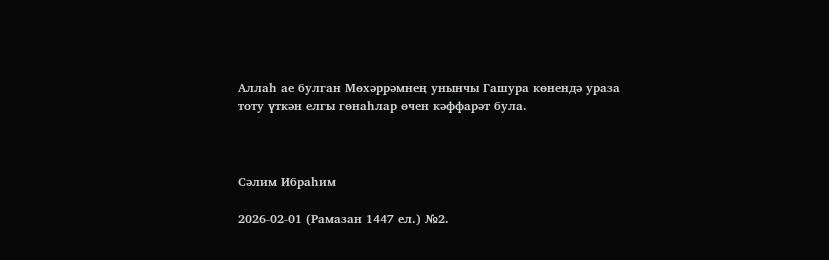Аллаһ ае булган Мөхәррәмнең унынчы Гашура көнендә ураза тоту үткән елгы гөнаһлар өчен кәффарәт була.



Сәлим Ибраһим

2026-02-01 (Рамазан 1447 ел.) №2.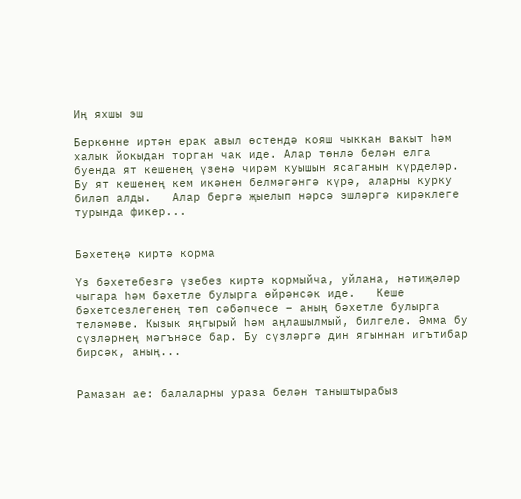Иң яхшы эш

Беркөнне иртән ерак авыл өстендә кояш чыккан вакыт һәм халык йокыдан торган чак иде. Алар төнлә белән елга буенда ят кешенең үзенә чирәм куышын ясаганын күрделәр. Бу ят кешенең кем икәнен белмәгәнгә күрә, аларны курку биләп алды.   Алар бергә җыелып нәрсә эшләргә кирәклеге турында фикер...


Бәхетеңә киртә корма

Үз бәхетебезгә үзебез киртә кормыйча, уйлана, нәтиҗәләр чыгара һәм бәхетле булырга өйрәнсәк иде.   Кеше бәхетсезлегенең төп сәбәпчесе – аның бәхетле булырга теләмәве. Кызык яңгырый һәм аңлашылмый, билгеле. Әмма бу сүзләрнең мәгънәсе бар. Бу сүзләргә дин ягыннан игътибар бирсәк, аның...


Рамазан ае: балаларны ураза белән таныштырабыз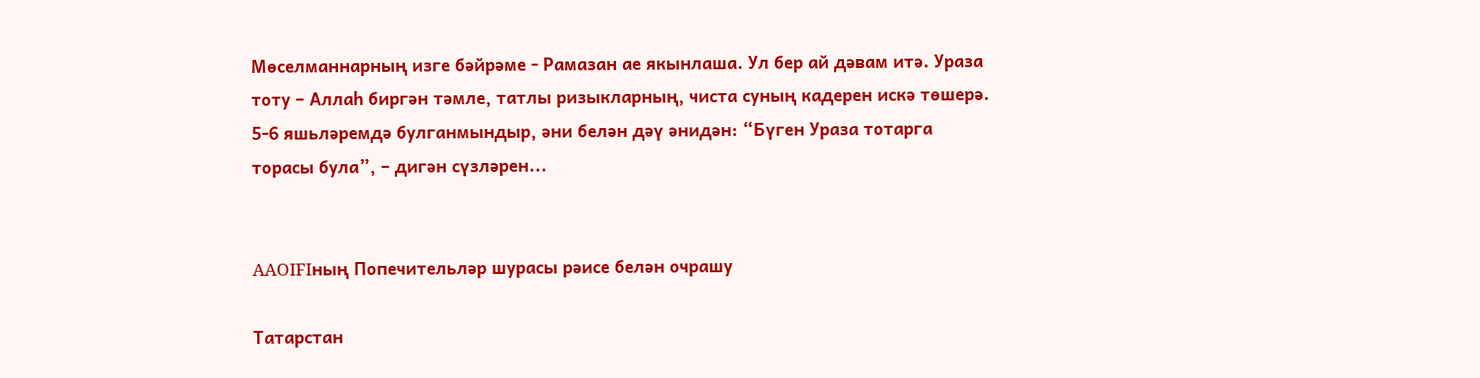Мөселманнарның изге бәйрәме - Рамазан ае якынлаша. Ул бер ай дәвам итә. Ураза тоту – Аллаһ биргән тәмле, татлы ризыкларның, чиста суның кадерен искә төшерә.   5-6 яшьләремдә булганмындыр, әни белән дәү әнидән: “Бүген Ураза тотарга торасы була”, – дигән сүзләрен...


AAOIFIның Попечительләр шурасы рәисе белән очрашу

Татарстан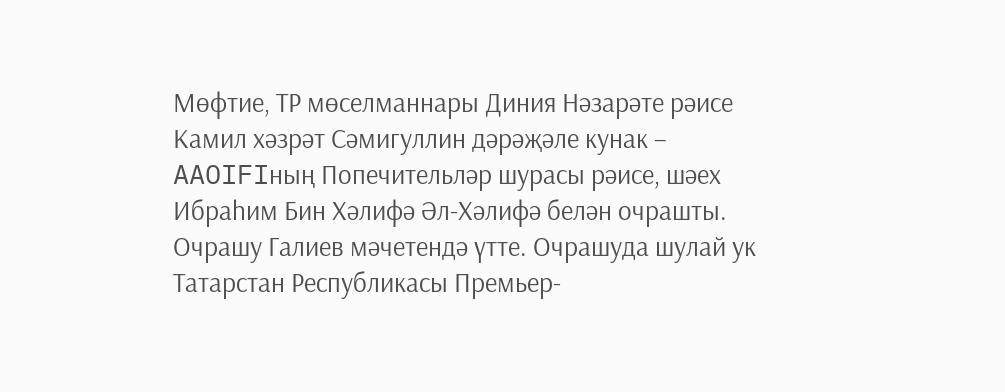Мөфтие, ТР мөселманнары Диния Нәзарәте рәисе Камил хәзрәт Сәмигуллин дәрәҗәле кунак – AAOIFIның Попечительләр шурасы рәисе, шәех Ибраһим Бин Хәлифә Әл-Хәлифә белән очрашты. Очрашу Галиев мәчетендә үтте. Очрашуда шулай ук Татарстан Республикасы Премьер-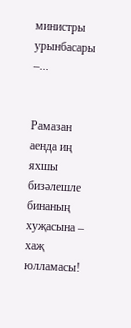министры урынбасары –...


Рамазан аенда иң яхшы бизәлешле бинаның хуҗасына – хаҗ юлламасы!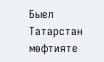Быел Татарстан мөфтияте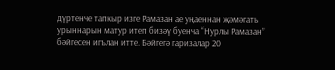дүртенче тапкыр изге Рамазан ае уңаеннан җәмәгать урыннарын матур итеп бизәү буенча “Нурлы Рамазан” бәйгесен игълан итте. Бәйгегә гаризалар 20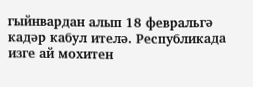гыйнвардан алып 18 февральгә кадәр кабул ителә. Республикада изге ай мохитен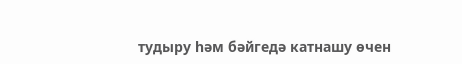тудыру һәм бәйгедә катнашу өчен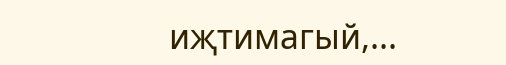иҗтимагый,...